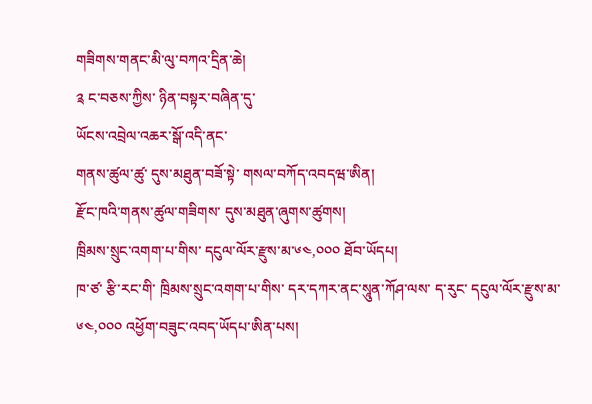གཟིགས་གནང་མི་ལུ་བཀའ་དྲིན་ཆེ།
༉ ང་བཅས་ཀྱིས་ ཉིན་བསྟར་བཞིན་དུ་
ཡོངས་འབྲེལ་འཆར་སྒོ་འདི་ནང་
གནས་ཚུལ་ཚུ་ དུས་མཐུན་བཟོ་སྟེ་ གསལ་བཀོད་འབདཝ་ཨིན།
རྫོང་ཁའི་གནས་ཚུལ་གཟིགས་ དུས་མཐུན་ཞུགས་ཚུགས།
ཁྲིམས་སྲུང་འགག་པ་གིས་ དངུལ་ལོར་རྫུས་མ་༦༤,༠༠༠ ཐོབ་ཡོདཔ།
ཁ་ཙ་ རྩི་རང་གི་ ཁྲིམས་སྲུང་འགག་པ་གིས་ དར་དཀར་ནང་སཱུན་ཀོཤ་ལས་ ད་རུང་ དངུལ་ལོར་རྫུས་མ་༦༤,༠༠༠ འཕྱོག་བཟུང་འབད་ཡོདཔ་ཨིན་པས།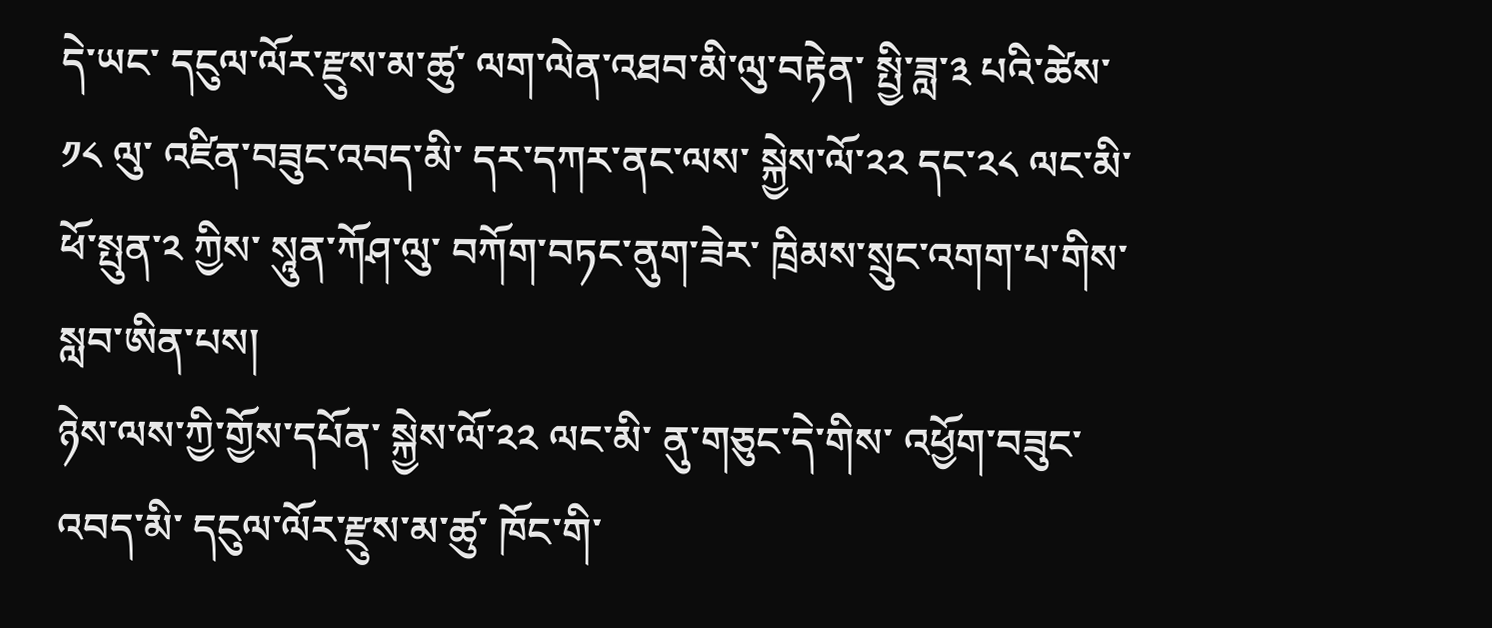དེ་ཡང་ དངུལ་ལོར་རྫུས་མ་ཚུ་ ལག་ལེན་འཐབ་མི་ལུ་བརྟེན་ སྤྱི་ཟླ་༣ པའི་ཚེས་༡༨ ལུ་ འཛིན་བཟུང་འབད་མི་ དར་དཀར་ནང་ལས་ སྐྱེས་ལོ་༢༢ དང་༢༨ ལང་མི་ ཕོ་སྤུན་༢ ཀྱིས་ སཱུན་ཀོཤ་ལུ་ བཀོག་བཏང་ནུག་ཟེར་ ཁྲིམས་སྲུང་འགག་པ་གིས་ སླབ་ཨིན་པས།
ཉེས་ལས་ཀྱི་གྱོས་དཔོན་ སྐྱེས་ལོ་༢༢ ལང་མི་ ནུ་གཅུང་དེ་གིས་ འཕྱོག་བཟུང་འབད་མི་ དངུལ་ལོར་རྫུས་མ་ཚུ་ ཁོང་གི་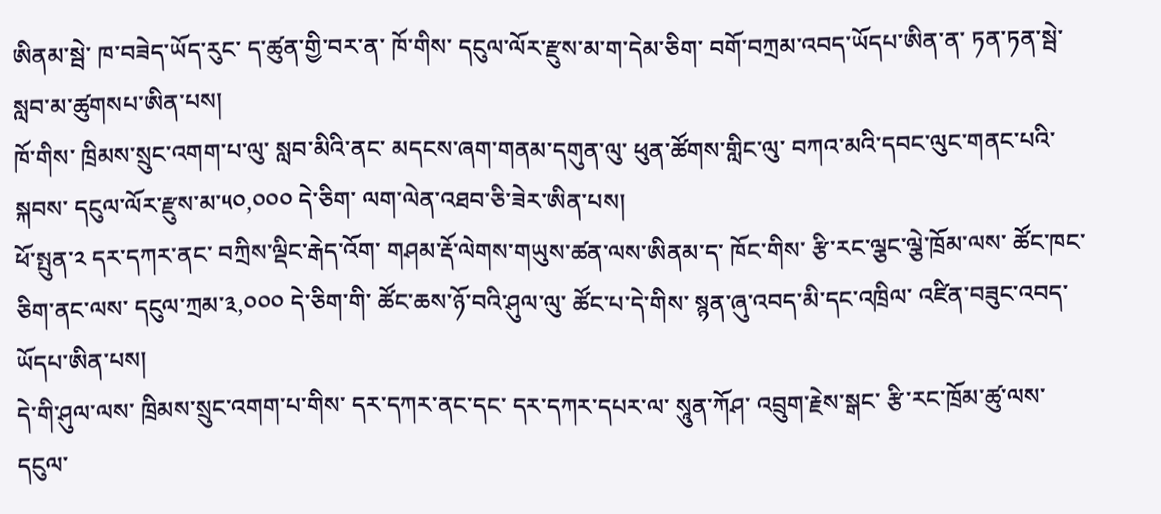ཨིནམ་སྦེ་ ཁ་བཟེད་ཡོད་རུང་ ད་ཚུན་གྱི་བར་ན་ ཁོ་གིས་ དངུལ་ལོར་རྫུས་མ་ག་དེམ་ཅིག་ བགོ་བཀྲམ་འབད་ཡོདཔ་ཨིན་ན་ ཏན་ཏན་སྦེ་ སླབ་མ་ཚུགསཔ་ཨིན་པས།
ཁོ་གིས་ ཁྲིམས་སྲུང་འགག་པ་ལུ་ སླབ་མིའི་ནང་ མདངས་ཞག་གནམ་དགུན་ལུ་ ཕུན་ཚོགས་གླིང་ལུ་ བཀའ་མའི་དབང་ལུང་གནང་པའི་སྐབས་ དངུལ་ལོར་རྫུས་མ་༥༠,༠༠༠ དེ་ཅིག་ ལག་ལེན་འཐབ་ཅི་ཟེར་ཨིན་པས།
ཕོ་སྤུན་༢ དར་དཀར་ནང་ བཀྲིས་ལྡིང་རྒེད་འོག་ གཤམ་རྡོ་ལེགས་གཡུས་ཚན་ལས་ཨིནམ་ད་ ཁོང་གིས་ རྩི་རང་ལྕང་ལྕེ་ཁྲོམ་ལས་ ཚོང་ཁང་ཅིག་ནང་ལས་ དངུལ་ཀྲམ་༣,༠༠༠ དེ་ཅིག་གི་ ཚོང་ཆས་ཉོ་བའི་ཤུལ་ལུ་ ཚོང་པ་དེ་གིས་ སྙན་ཞུ་འབད་མི་དང་འཁྲིལ་ འཛིན་བཟུང་འབད་ཡོདཔ་ཨིན་པས།
དེ་གི་ཤུལ་ལས་ ཁྲིམས་སྲུང་འགག་པ་གིས་ དར་དཀར་ནང་དང་ དར་དཀར་དཔར་ལ་ སཱུན་ཀོཤ་ འབྲུག་རྗེས་སྒང་ རྩི་རང་ཁྲོམ་ཚུ་ལས་ དངུལ་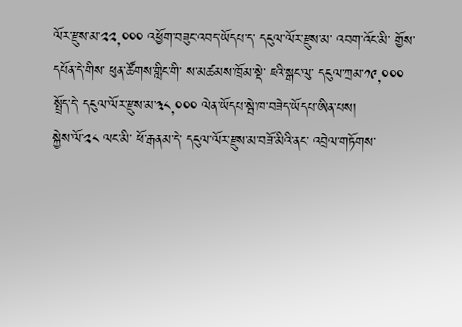ལོར་རྫུས་མ་༢༢,༠༠༠ འཕྱོག་བཟུང་འབད་ཡོདཔ་ད་ དངུལ་ལོར་རྫུས་མ་ འབག་འོང་མི་ གྱོས་དཔོན་དེ་གིས་ ཕུན་ཚོགས་གླིང་གི་ ས་མཚམས་ཁྲོམ་སྡེ་ ཇའི་སྒང་ལུ་ དངུལ་ཀྲམ་༡༩,༠༠༠ སྤྲོད་དེ་ དངུལ་ལོར་རྫུས་མ་༣༨,༠༠༠ ལེན་ཡོདཔ་སྦེ་ཁ་བཟེད་ཡོདཔ་ཨིན་པས།
སྐྱེས་ལོ་༢༨ ལང་མི་ ཕོ་རྒནམ་དེ་ དངུལ་ལོར་རྫུས་མ་བཟོ་མིའི་ནང་ འབྲེལ་གཏོགས་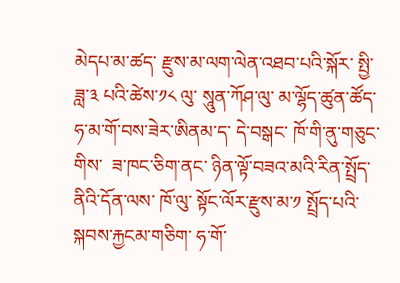མེདཔ་མ་ཚད་ རྫུས་མ་ལག་ལེན་འཐབ་པའི་སྐོར་ སྤྱི་ཟླ་༣ པའི་ཚེས་༡༨ ལུ་ སཱུན་ཀོཤ་ལུ་ མ་ལྷོད་ཚུན་ཚོད་ ཧ་མ་གོ་བས་ཟེར་ཨིནམ་ད་ དེ་བསྒང་ ཁོ་གི་ནུ་གཅུང་གིས་  ཟ་ཁང་ཅིག་ནང་ ཉིན་ལྟོ་བཟའ་མའི་རིན་སྤྲོད་ནིའི་དོན་ལས་ ཁོ་ལུ་ སྟོང་ལོར་རྫུས་མ་༡ སྤྲོད་པའི་སྐབས་རྐྱངམ་གཅིག་ ཧ་གོ་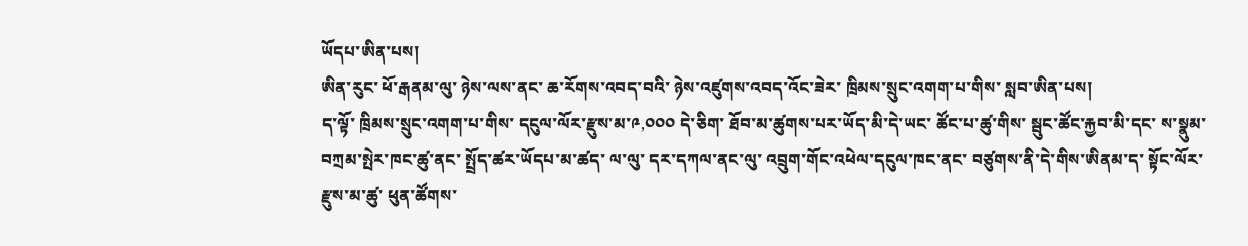ཡོདཔ་ཨིན་པས།
ཨིན་རུང་ ཕོ་རྒནམ་ལུ་ ཉེས་ལས་ནང་ ཆ་རོགས་འབད་བའི་ ཉེས་འཛུགས་འབད་འོང་ཟེར་ ཁྲིམས་སྲུང་འགག་པ་གིས་ སླབ་ཨིན་པས།
ད་ལྟོ་ ཁྲིམས་སྲུང་འགག་པ་གིས་ དངུལ་ལོར་རྫུས་མ་༩,༠༠༠ དེ་ཅིག་ ཐོབ་མ་ཚུགས་པར་ཡོད་མི་དེ་ཡང་ ཚོང་པ་ཚུ་གིས་ སྦུང་ཚོང་རྐྱབ་མི་དང་ ས་སྣུམ་བཀྲམ་སྤེར་ཁང་ཚུ་ནང་ སྤྲོད་ཚར་ཡོདཔ་མ་ཚད་ ལ་ལུ་ དར་དཀལ་ནང་ལུ་ འབྲུག་གོང་འཕེལ་དངུལ་ཁང་ནང་ བཙུགས་ནི་དེ་གིས་ཨིནམ་ད་ སྟོང་ལོར་རྫུས་མ་ཚུ་ ཕུན་ཚོགས་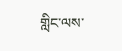གླིང་ལས་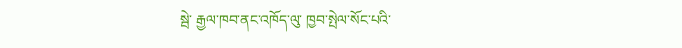སྦེ་ རྒྱལ་ཁབ་ནང་འཁོད་ལུ་ ཁྱབ་སྤེལ་སོང་པའི་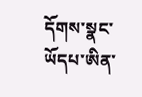དོགས་སྣང་ཡོདཔ་ཨིན་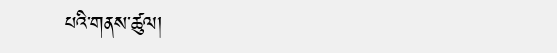པའི་གནས་ཚུལ།